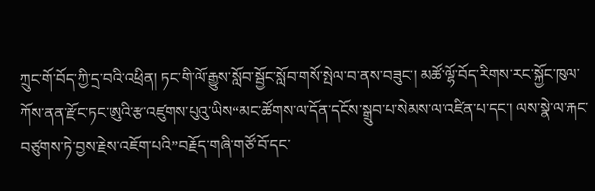ཀྲུང་གོ་བོད་ཀྱི་དྲ་བའི་འཕྲིན། ཏང་གི་ལོ་རྒྱུས་སློབ་སྦྱོང་སློབ་གསོ་སྤེལ་བ་ནས་བཟུང་། མཚོ་ལྷོ་བོད་རིགས་རང་སྐྱོང་ཁུལ་ཀོས་ནན་རྫོང་ཏང་ཨུའི་རྩ་འཛུགས་པུའུ་ཡིས“མང་ཚོགས་ལ་དོན་དངོས་སྒྲུབ་པ་སེམས་ལ་འཛིན་པ་དང་། ལས་སྣེ་ལ་རྐང་བཙུགས་ཏེ་བྱས་རྗེས་འཇོག་པའི”བརྗོད་གཞི་གཙོ་བོ་དང་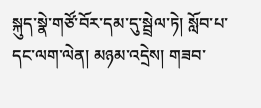སྐུད་སྣེ་གཙོ་བོར་དམ་དུ་སྦྲེལ་ཏེ། སློབ་པ་དང་ལག་ལེན། མཉམ་འདྲེས། གཟབ་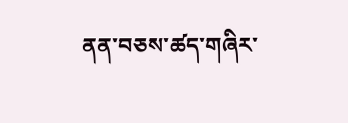ནན་བཅས་ཚད་གཞིར་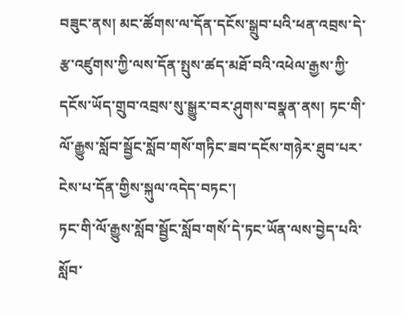བཟུང་ནས། མང་ཚོགས་ལ་དོན་དངོས་སྒྲུབ་པའི་ཕན་འབྲས་དེ་རྩ་འཛུགས་ཀྱི་ལས་དོན་སྤུས་ཚད་མཐོ་བའི་འཕེལ་རྒྱས་ཀྱི་དངོས་ཡོད་གྲུབ་འབྲས་སུ་སྒྱུར་བར་ཤུགས་བསྣན་ནས། ཏང་གི་ལོ་རྒྱུས་སློབ་སྦྱོང་སློབ་གསོ་གཏིང་ཟབ་དངོས་གཉེར་ཐུབ་པར་ངེས་པ་དོན་གྱིས་སྐུལ་འདེད་བཏང་།
ཏང་གི་ལོ་རྒྱུས་སློབ་སྦྱོང་སློབ་གསོ་དེ་ཏང་ཡོན་ལས་བྱེད་པའི་སློབ་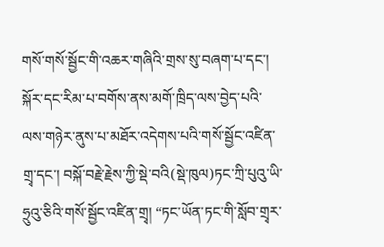གསོ་གསོ་སྦྱོང་གི་འཆར་གཞིའི་གྲས་སུ་བཞག་པ་དང་། སྐོར་དང་རིམ་པ་བགོས་ནས་མགོ་ཁྲིད་ལས་བྱེད་པའི་ལས་གཉེར་ནུས་པ་མཐོར་འདེགས་པའི་གསོ་སྦྱོང་འཛིན་གྲྭ་དང་། བསྐོ་བརྗེ་རྗེས་ཀྱི་སྡེ་བའི(སྡེ་ཁུལ)ཏང་ཀྲི་པུའུ་ཡི་ཧྲུའུ་ཅིའི་གསོ་སྦྱོང་འཛིན་གྲྭ། “ཏང་ཡོན་ཏང་གི་སློབ་གྲྭར་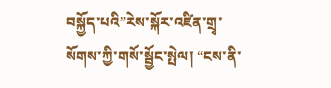བསྐྱོད་པའི”རེས་སྐོར་འཛིན་གྲྭ་སོགས་ཀྱི་གསོ་སྦྱོང་སྤེལ། “ངས་ནི་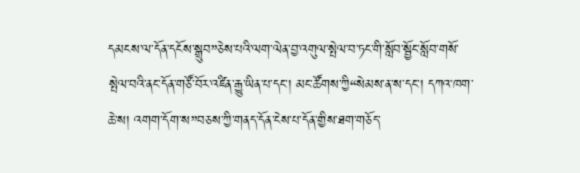དམངས་ལ་དོན་དངོས་སྒྲུབ”ཅེས་པའི་ལག་ལེན་བྱ་འགུལ་སྤེལ་བ་ཏང་གི་སློབ་སྦྱོང་སློབ་གསོ་སྤེལ་བའི་ནང་དོན་གཙོ་བོར་འཛིན་རྒྱུ་ཡིན་པ་དང་། མང་ཚོགས་ཀྱི“སེམས་ན་ས་དང་། དཀའ་ཁག་ཆེ་ས། འགག་དོག་ས”བཅས་ཀྱི་གནད་དོན་ངེས་པ་དོན་གྱིས་ཐག་གཅོད་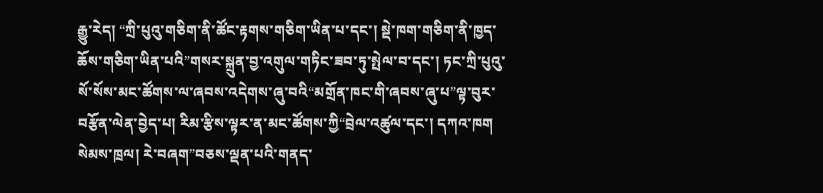རྒྱུ་རེད། “ཀྲི་པུའུ་གཅིག་ནི་ཚོང་རྟགས་གཅིག་ཡིན་པ་དང་། སྡེ་ཁག་གཅིག་ནི་ཁྱད་ཆོས་གཅིག་ཡིན་པའི”གསར་སྐྲུན་བྱ་འགུལ་གཏིང་ཟབ་ཏུ་སྤེལ་བ་དང་། ཏང་ཀྲི་པུའུ་སོ་སོས་མང་ཚོགས་ལ་ཞབས་འདེགས་ཞུ་བའི“མགྲོན་ཁང་གི་ཞབས་ཞུ་པ”ལྟ་བུར་བརྩོན་ལེན་བྱེད་པ། རིམ་རྩིས་ལྟར་ན་མང་ཚོགས་ཀྱི“བྲེལ་འཚུལ་དང་། དཀའ་ཁག སེམས་ཁྲལ། རེ་བཞག”བཅས་ལྡན་པའི་གནད་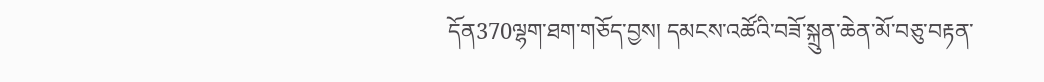དོན370ལྷག་ཐག་གཅོད་བྱས། དམངས་འཚོའི་བཟོ་སྐྲུན་ཆེན་མོ་བཅུ་བརྟན་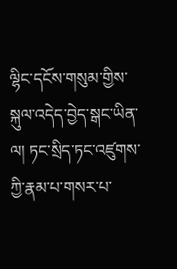ལྷིང་དངོས་གསུམ་གྱིས་སྐུལ་འདེད་བྱེད་སྒང་ཡིན་ལ། ཏང་སྲིད་ཏང་འཛུགས་ཀྱི་རྣམ་པ་གསར་པ་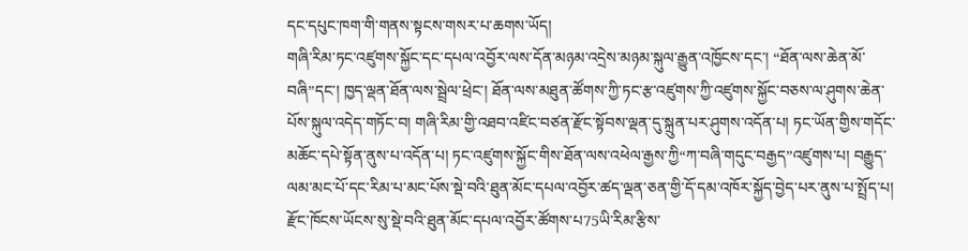དང་དཔུང་ཁག་གི་གནས་སྟངས་གསར་པ་ཆགས་ཡོད།
གཞི་རིམ་ཏང་འཛུགས་སྐྱོང་དང་དཔལ་འབྱོར་ལས་དོན་མཉམ་འདྲེས་མཉམ་སྐུལ་རྒྱུན་འཁྱོངས་དང་། “ཐོན་ལས་ཆེན་མོ་བཞི”དང་། ཁྱད་ལྡན་ཐོན་ལས་སྦྲེལ་ཕྲེང་། ཐོན་ལས་མཐུན་ཚོགས་ཀྱི་ཏང་རྩ་འཛུགས་ཀྱི་འཛུགས་སྐྱོང་བཅས་ལ་ཤུགས་ཆེན་པོས་སྐུལ་འདེད་གཏོང་བ། གཞི་རིམ་གྱི་འཐབ་འཛིང་བཙན་རྫོང་སྟོབས་ལྡན་དུ་སྐྲུན་པར་ཤུགས་འདོན་པ། ཏང་ཡོན་གྱིས་གདོང་མཆོང་དཔེ་སྟོན་ནུས་པ་འདོན་པ། ཏང་འཛུགས་སྐྱོང་གིས་ཐོན་ལས་འཕེལ་རྒྱས་ཀྱི“ཀ་བཞི་གདུང་བརྒྱད”འཛུགས་པ། བརྒྱུད་ལམ་མང་པོ་དང་རིམ་པ་མང་པོས་སྡེ་བའི་ཐུན་མོང་དཔལ་འབྱོར་ཚད་ལྡན་ཅན་གྱི་དོ་དམ་འཁོར་སྐྱོད་བྱེད་པར་ནུས་པ་སྤྲོད་པ། རྫོང་ཁོངས་ཡོངས་སུ་སྡེ་བའི་ཐུན་མོང་དཔལ་འབྱོར་ཚོགས་པ75ཡི་རིམ་རྩིས་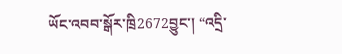ཡོང་འབབ་སྒོར་ཁྲི2672བྱུང་། “འདྲི་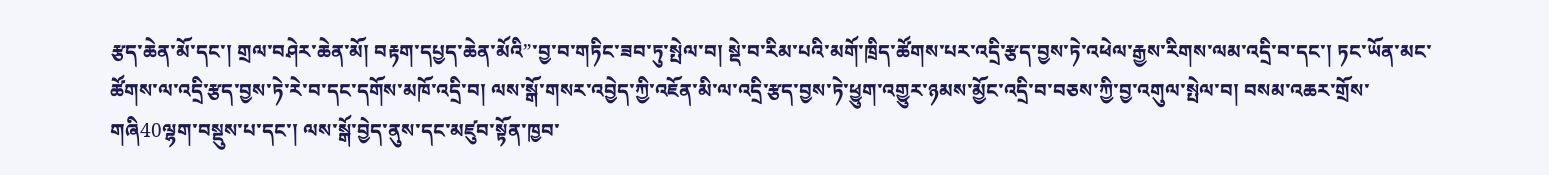རྩད་ཆེན་མོ་དང་། གྲལ་བཤེར་ཆེན་མོ། བརྟག་དཔྱད་ཆེན་མོའི”་བྱ་བ་གཏིང་ཟབ་ཏུ་སྤེལ་བ། སྡེ་བ་རིམ་པའི་མགོ་ཁྲིད་ཚོགས་པར་འདྲི་རྩད་བྱས་ཏེ་འཕེལ་རྒྱས་རིགས་ལམ་འདྲི་བ་དང་། ཏང་ཡོན་མང་ཚོགས་ལ་འདྲི་རྩད་བྱས་ཏེ་རེ་བ་དང་དགོས་མཁོ་འདྲི་བ། ལས་སྒོ་གསར་འབྱེད་ཀྱི་འཇོན་མི་ལ་འདྲི་རྩད་བྱས་ཏེ་ཕྱུག་འགྱུར་ཉམས་མྱོང་འདྲི་བ་བཅས་ཀྱི་བྱ་འགུལ་སྤེལ་བ། བསམ་འཆར་གྲོས་གཞི40ལྷག་བསྡུས་པ་དང་། ལས་སྒོ་བྱེད་ནུས་དང་མཛུབ་སྟོན་ཁྱབ་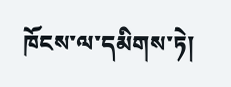ཁོངས་ལ་དམིགས་ཏེ།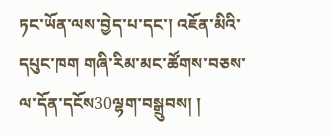ཏང་ཡོན་ལས་བྱེད་པ་དང་། འཇོན་མིའི་དཔུང་ཁག གཞི་རིམ་མང་ཚོགས་བཅས་ལ་དོན་དངོས30ལྷག་བསྒྲུབས། །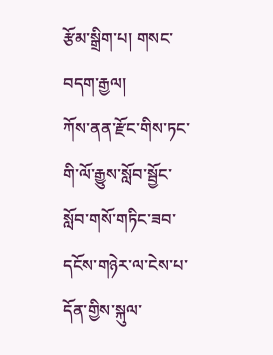རྩོམ་སྒྲིག་པ། གསང་བདག་རྒྱལ།
ཀོས་ནན་རྫོང་གིས་ཏང་གི་ལོ་རྒྱུས་སློབ་སྦྱོང་སློབ་གསོ་གཏིང་ཟབ་དངོས་གཉེར་ལ་ངེས་པ་དོན་གྱིས་སྐུལ་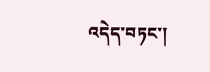འདེད་བཏང་།